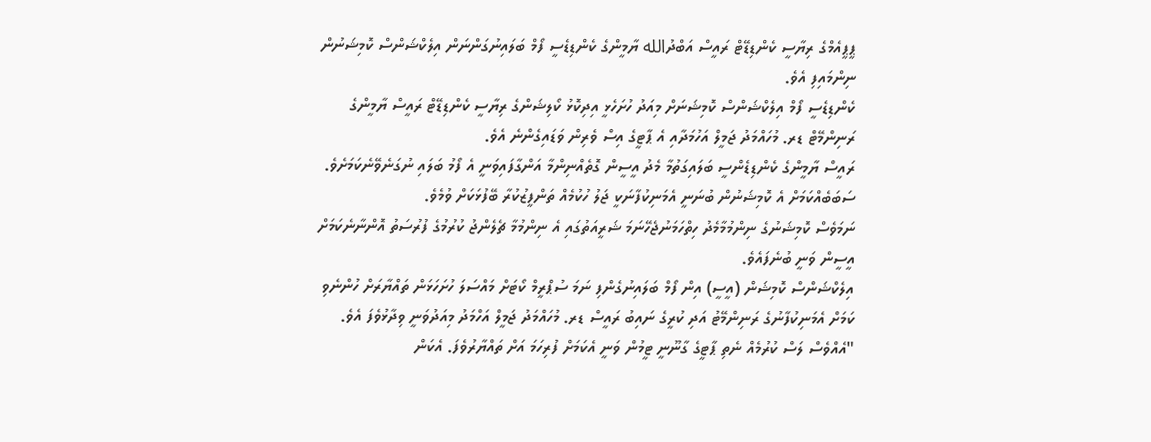ޕީޕީއެމްގެ ރިޔާސީ ކެންޑިޑޭޓް ރައީސް އަބްދުالله ޔާމީންގެ ކެންޑިޑެސީ ފޯމް ބަލައިނުގަންނަން އިލެކްޝަންސް ކޮމިޝަނުން ނިންމައިފި އެވެ.
ކެންޑިޑެސީ ފޯމް އިލެކްޝަންސް ކޮމިޝަނަށް މިއަދު ހުށަހެޅީ އިދިކޮޅު ކޯލިޝަންގެ ރިޔާސީ ކެންޑިޑޭޓް ރައީސް ޔާމީންގެ ރަނިންމޭޓް ޑރ. މުހައްމަދު ޖަމީލް އަހުމަދާއި އެ ޕާޓީގެ އިސް ވެރިން ވަޑައިގެންނެ އެވެ.
ރައީސް ޔާމީންގެ ކެންޑިޑެންސީ ބަލައިގަތުމާ މެދު އީސީން ގޮތެއްނިންމާ އަންގާފައިވަނީ އެ ފޯމު ބަލައި ނުގަނެވޭނެކަމަށެވެ.
ސަބަބެއްކަމަށް އެ ކޮމިޝަނުން ބުނަނީ އެމަނިކުފާނަކީ ޖަލު ހުކުމެއް ތަންފީޒުކުރާ ބޭފުޅަކަށް ވުމެވެ.
ނަމަވެސް ކޮމިޝަނުގެ ނިންމުމާމެދު ހިތްހަމަނުޖެހޭނަމަ ޝަރީއަތުގައި އެ ނިންމުމާ ޗެލެންޖު ކުރުމުގެ ފުރުސަތު އޮންނާނެކަމަށް އީސީން ވަނީ ބުނެފައެވެ.
އިލެކްޝަންސް ކޮމިޝަން (އީސީ) އިން ފޯމް ބަލައިނުގެންފި ނަމަ ސުޕްރީމް ކޯޓަށް މައްސަލަ ހުށަހަޅަން ތައްޔާރަށް ހުންނެވި ކަމަށް އެމަނިކުފާނުގެ ރަނިންމޭޓު އަދި ކުރީގެ ނައިބު ރައީސް ޑރ. މުހައްމަދު ޖަމީލް އަހްމަދު މިއަދުވަނީ ވިދާޅުވެފަ އެވެ.
"އެއްވެސް ލަސް ކުރުމެއް ނެތި ޕާޓީގެ ގާނޫނީ ޓީމުން ވަނީ އެކަމަށް ފުރިހަމަ އަށް ތައްޔާރުވެފަ. އެކަން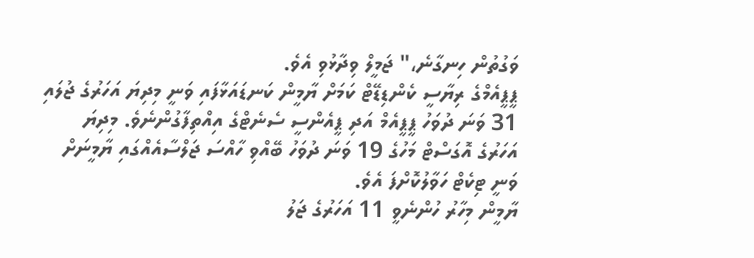ވަގުތުން ހިނގާނެ،" ޖަމީލް ވިދާޅުވި އެވެ.
ޕީޕީއެމްގެ ރިޔާސީ ކެންޑިޑޭޓް ކަމަށް ޔާމީން ކަނޑައަޅާފައި ވަނީ މިދިޔަ އަހަރުގެ ޖުލައި 31 ވަނަ ދުވަހު ޕީޕީއެމް އަދި ޕީއެންސީ ސެނެޓްގެ އިއްތިފާގުންނެވެ. މިދިޔަ އަހަރުގެ އޮގަސްޓް މަހުގެ 19 ވަނަ ދުވަހު ބޭއްވި ހާއްސަ ޖަލްސާއެއްގައި ޔާމީނަށް ވަނީ ޓިކެޓް ހަވާލުކޮށްފަ އެވެ.
ޔާމީން މިހާރު ހުންނެވީ 11 އަހަރުގެ ޖަލު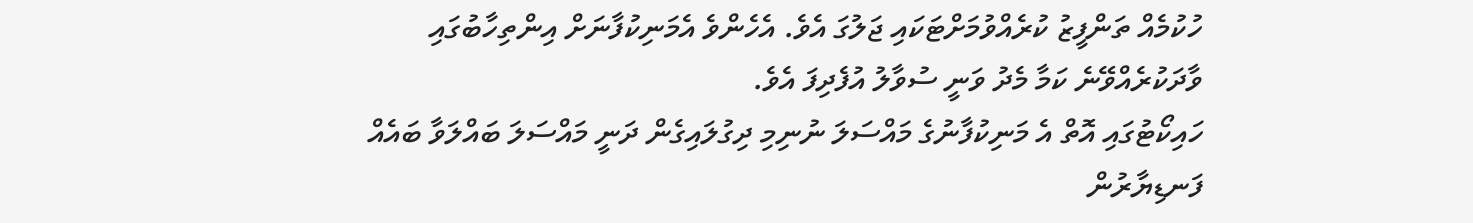ހުކުމެއް ތަންފީޒު ކުރެއްވުމަށްޓަކައި ޖަލުގަ އެވެ. އެހެންވެ އެމަނިކުފާނަށް އިންތިހާބުގައި ވާދަކުރެއްވޭނެ ކަމާ މެދު ވަނީ ސުވާލު އުފެދިފަ އެވެ.
ހައިކޯޓުގައި އޮތް އެ މަނިކުފާނުގެ މައްސަލަ ނުނިމި ދިގުލައިގެން ދަނީ މައްސަލަ ބައްލަވާ ބައެއް ފަނޑިޔާރުން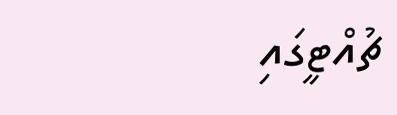ޗުއްޓީގައި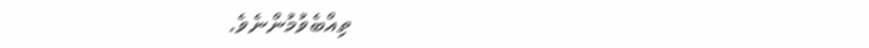ތިއްބެވުމުންނެވެ.